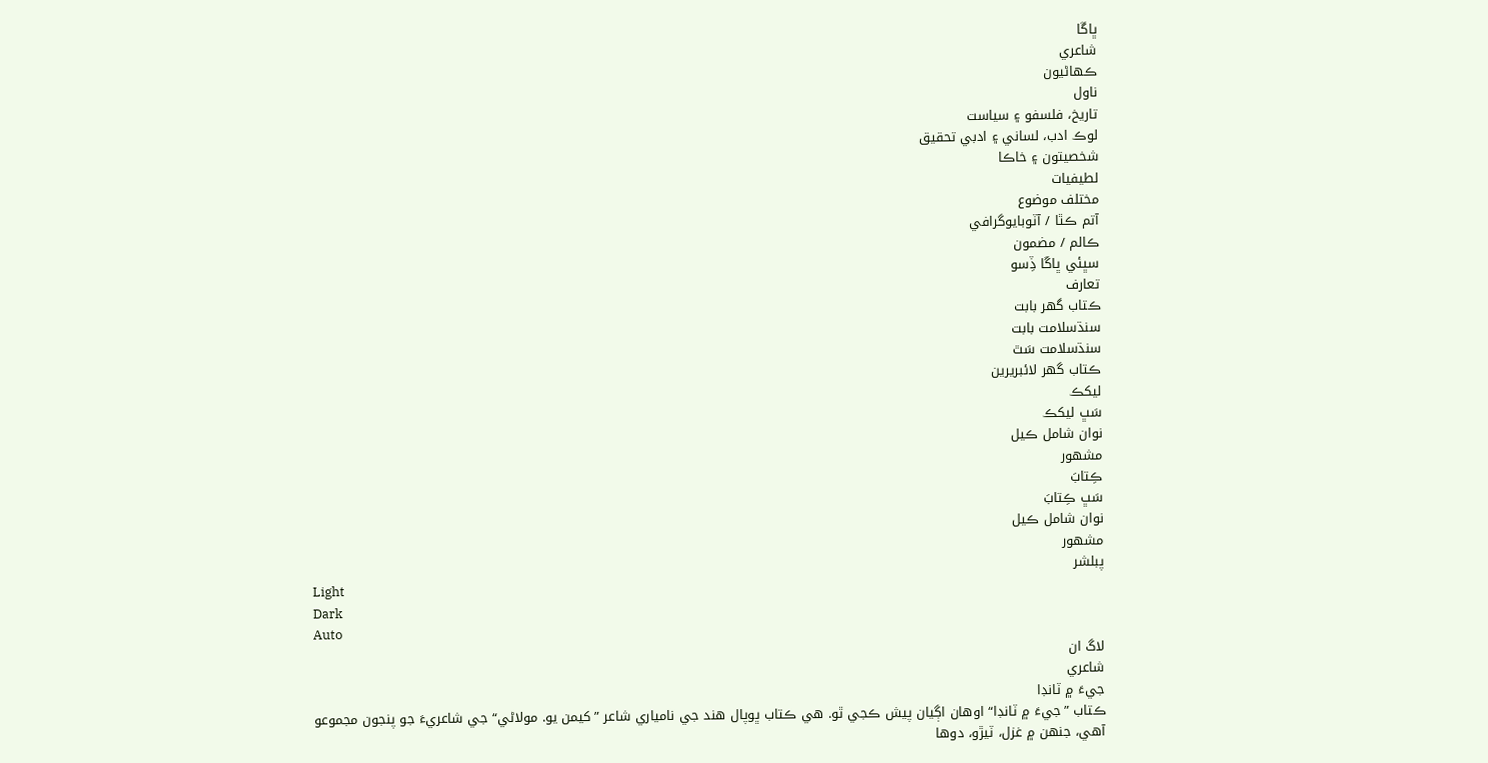ڀاڱا
شاعري
ڪھاڻيون
ناول
تاريخ، فلسفو ۽ سياست
لوڪ ادب، لساني ۽ ادبي تحقيق
شخصيتون ۽ خاڪا
لطيفيات
مختلف موضوع
آتم ڪٿا / آٽوبايوگرافي
ڪالم / مضمون
سڀئي ڀاڱا ڏِسو
تعارف
ڪتاب گهر بابت
سنڌسلامت بابت
سنڌسلامت سَٿ
ڪتاب گهر لائبريرين
ليکڪ
سَڀ ليکڪ
نوان شامل ڪيل
مشھور
ڪِتابَ
سَڀ ڪِتابَ
نوان شامل ڪيل
مشھور
پبلشر
Light
Dark
Auto
لاگ ان
شاعري
جيءَ ۾ ٽانڊا
ڪتاب ”جيءَ ۾ ٽانڊا“ اوهان اڳيان پيش ڪجي ٿو. هي ڪتاب ڀوپال هند جي نامياري شاعر ”کيمن يو. مولاڻي“ جي شاعريءَ جو پنجون مجموعو آهي، جنهن ۾ غزل، ٽيڙو، دوها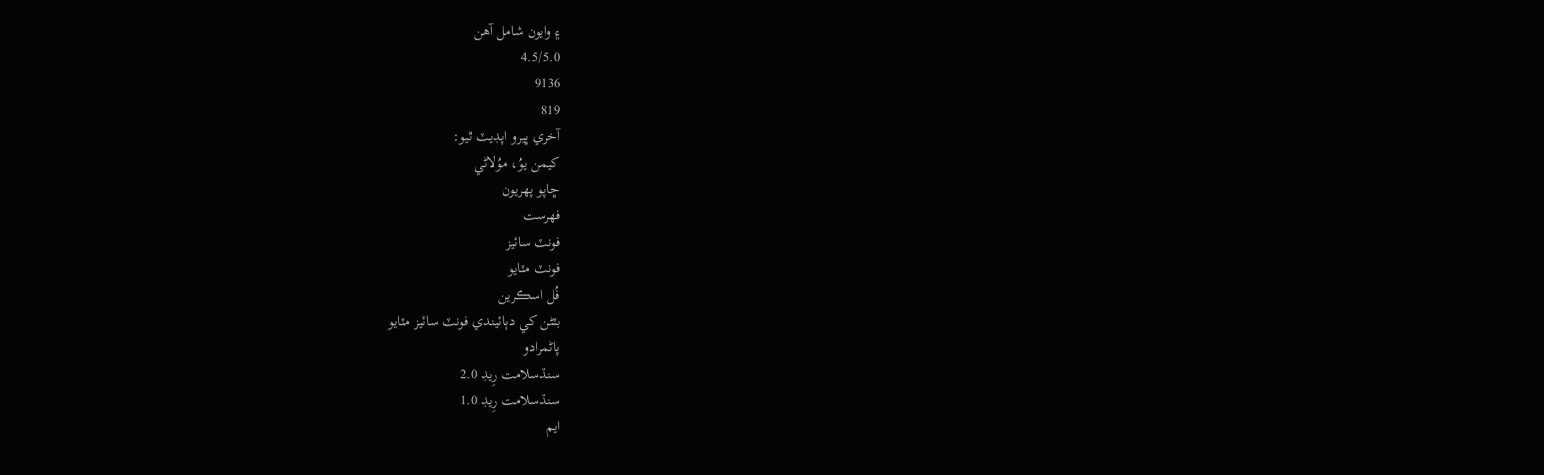۽ وايون شامل آهن
4.5/5.0
9136
819
آخري ڀيرو اپڊيٽ ٿيو:
کيمن يوُ، موُلاڻي
ڇاپو پھريون
فھرست
فونٽ سائيز
فونٽ مٽايو
فُل اسڪرين
بٽڻن کي دٻائيندي فونٽ سائيز مٽايو
پاڻمرادو
سنڌسلامت رِيڊ 2.0
سنڌسلامت رِيڊ 1.0
ايم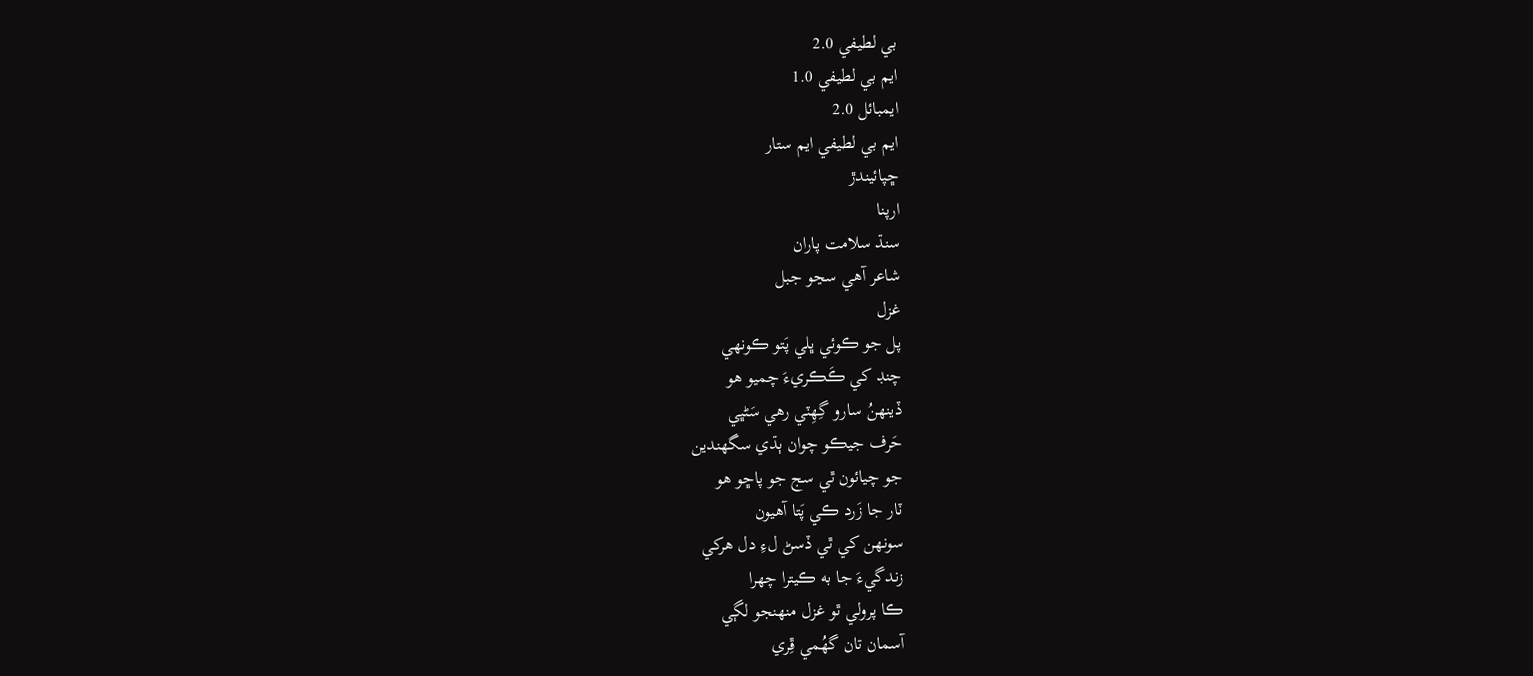بي لطيفي 2.0
ايم بي لطيفي 1.0
ايمبائل 2.0
ايم بي لطيفي ايم ستار
ڇپائيندڙ
ارپنا
سنڌ سلامت پاران
شاعر آهي سڃو جبل
غزل
پل جو ڪوئي ڀلي پَتو ڪونهي
چنڊ کي ڪَڪريءَ چميو هو
ڏينهنُ سارو گِهِٽي رهي سَڻڀي
حَرف جيڪو چوان ٻڌي سگهندين
جو چيائون ٿي سج جو پاڇو هو
ٽار جا زَرد ڪي پَتا آهيون
سونهن کي ٿي ڏسڻ لءِ دل هرکي
زندگيءَ جا به ڪيترا چهرا
ڪا پرولي ٿو غزل منهنجو لڳي
آسمان تان گهُمي ڦِري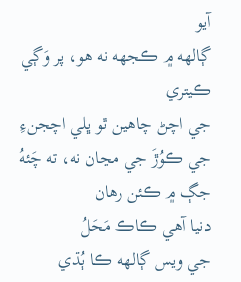آيو
ڳالهه ۾ ڪجهه نه هو، پر وَڳي ڪيتري
جي اچڻ چاهين ٿو ڀلي اچجنءِ
جي ڪوُڙَ جي مڃان نه، ته چَئهُ جڳ ۾ ڪئن رهان
دنيا آهي ڪاڪ مَحَلُ
جي ويس ڳالهه ڪا ٻُڌي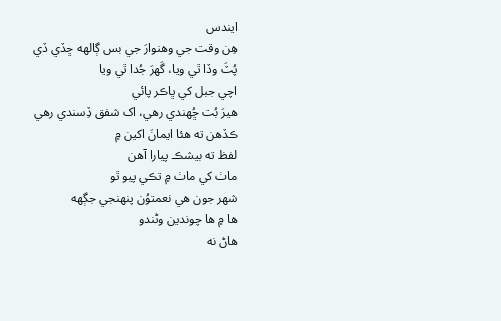ايندس
هِن وقت جي وهنوارَ جي بس ڳالهه ڇڏي ڏي
پُٽَ وڏا ٿي ويا، گَهرَ جُدا ٿي ويا
اچي جبل کي ڀاڪر پائي
هيرَ بُت ڇُهندي رهي، اک شفق ڏِسندي رهي
ڪڏهن ته هئا ايمانَ اکين ۾
لفظ ته بيشڪ پيارا آهن
ماٺ کي ماٺ ۾ تڪي پيو ٿو
شهر جون هي نعمتوُن پنهنجي جڳهه
ها ۾ ها چوندين وڻندو
هاڻ نه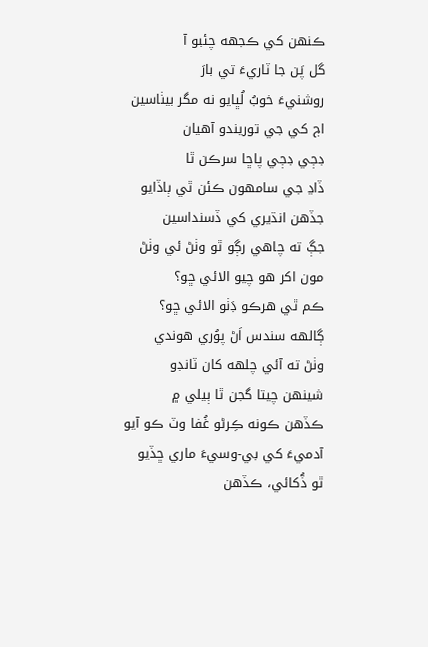ڪنهن کي ڪجهه چئبو آ
گل پَن جا ٽاريءَ تي بارَ
روشنيءَ خوبُ لُڀايو نه مگر بيٺاسين
اڄ کي جي توريندو آهيان
ڊڄي ڊڄي پاڇا سرڪن ٿا
ڏاڍ جي سامهون ڪئن ٿي ٻاڏايو
جڏهن انڌيري کي ڏسنداسين
جڳ ته چاهي رڳو ٿو وٺڻ ئي وٺڻ
مون اکر هو چيو الائي ڇو؟
ڪم ٿي هرڪو ڊَٺو الائي ڇو؟
ڳالهه سندس اَڻ پوُري هوندي
وٺڻ ته آئي چلهه کان ٽانڊو
شينهن چيتا گجن ٿا ٻيلي ۾
ڪڏهن ڪونه ڪِرڻو غُفا وٽ ڪو آيو
آدميءَ کي بي-وسيءَ ماري ڇڏيو
ٿو ڏُکائي، ڪڏهن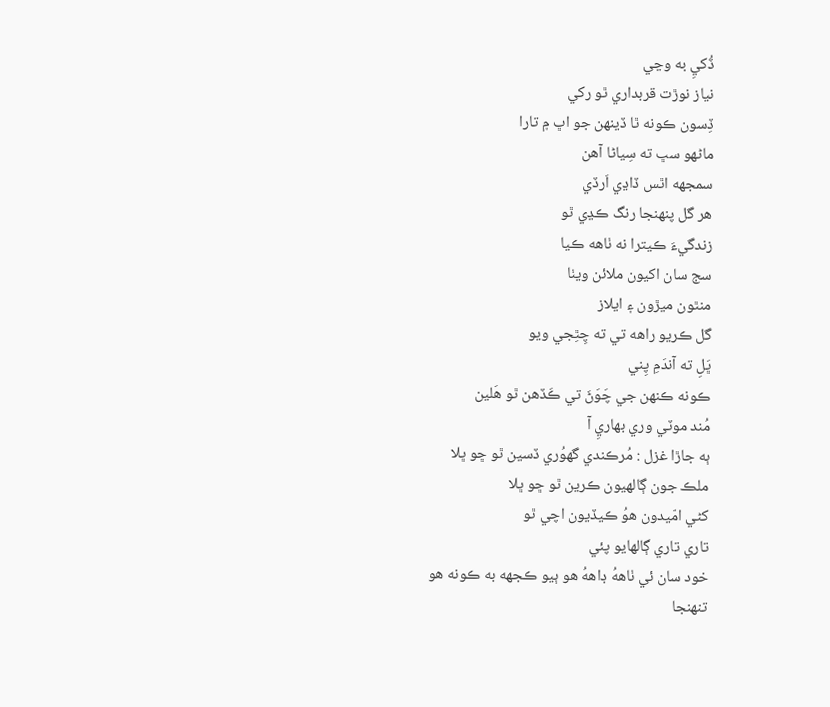ڏُکيِ به وڃي
نياز نوڙت قربداري ٿو رکي
ڏِسون ڪونه ٿا ڏينهن جو اڀ ۾ تارا
ماڻهو سڀ ته سِياڻا آهن
سمجهه اٿس ڏاڍي اَرڏي
هر گل پنهنجا رنگ ڪڍي ٿو
زندگيءَ ڪيترا نه ٺاهه ڪيا
سج سان اکيون ملائن ويٺا
منٿون ميڙون ۽ ايلاز
گل ڪريو راهه تي ته چِٿِجي ويو
ڀَلِ ته آندَمِ پِني
ڪونه ڪنهن جي چَوَڻَ تي ڪَڏهن ٿو هَلين
مُند موٽي وري بهاريِ آ
ٻه جاڙا غزل : مُرڪندي گهوُري ڏسين ٿو ڇو ڀلا
ملڪ جون ڳالهيون ڪرين ٿو ڇو ڀلا
کڻي امّيدون هوُ ڪيڏيون اچي ٿو
تاري تاري ڳالهايو پئي
خود سان ئي ٺاههُ ڊاههُ هو ٻيو ڪجهه به ڪونه هو
تنهنجا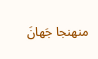منهنجا جَهانَ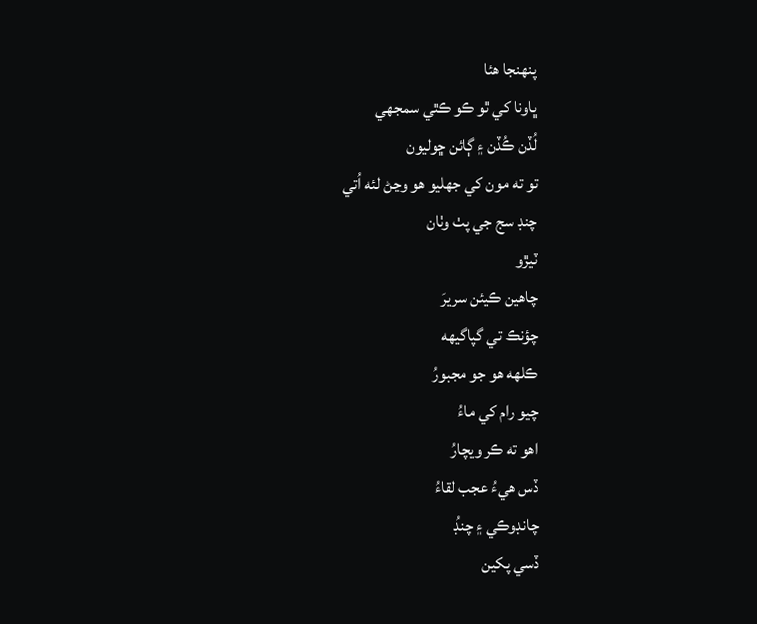پنهنجا هئا
ڀاونا کي ٿو ڪو ڪٿي سمجهي
لُڏن ڪُڏن ۽ ڳائن ڇوليون
تو ته مون کي جهليو هو وڃڻ لئه اُتي
چنڊ سج جي پٺ وٺان
ٽيڙو
چاهين ڪيئن سريرَ
چؤنڪ تي گپاگيهه
ڪلهه هو جو مجبورُ
چيو رام کي ماءُ
اهو ته ڪر ويچارُ
ڏس هيءُ عجب لقاءُ
چانڊوڪي ۽ چنڊُ
ڏسي پکين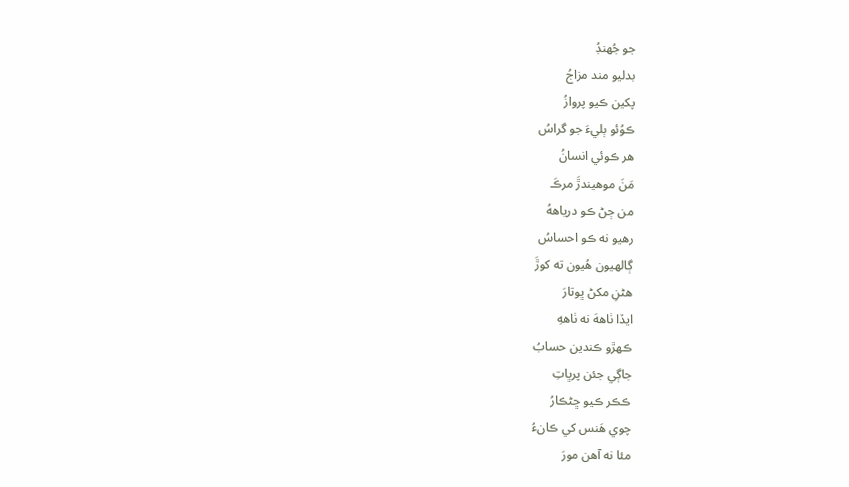جو جُهنڊُ
بدليو مند مزاجُ
پکين ڪيو پروازُ
ڪوُئو ٻليءَ جو گراسُ
هر ڪوئي انسانُ
مَنَ موهيندڙَ مرڪَ
من ڄڻ ڪو درياههُ
رهيو نه ڪو احساسُ
ڳالهيون هُيون ته کوڙَ
هڻنِ مکڻ ڀوتارَ
ايڏا ٺاههَ نه ٺاههِ
ڪهڙو ڪندين حسابُ
جاڳي جئن پرڀاتِ
ڪڪر ڪيو ڇڻڪارُ
چوي هَنس کي ڪانءُ
مئا نه آهن مورَ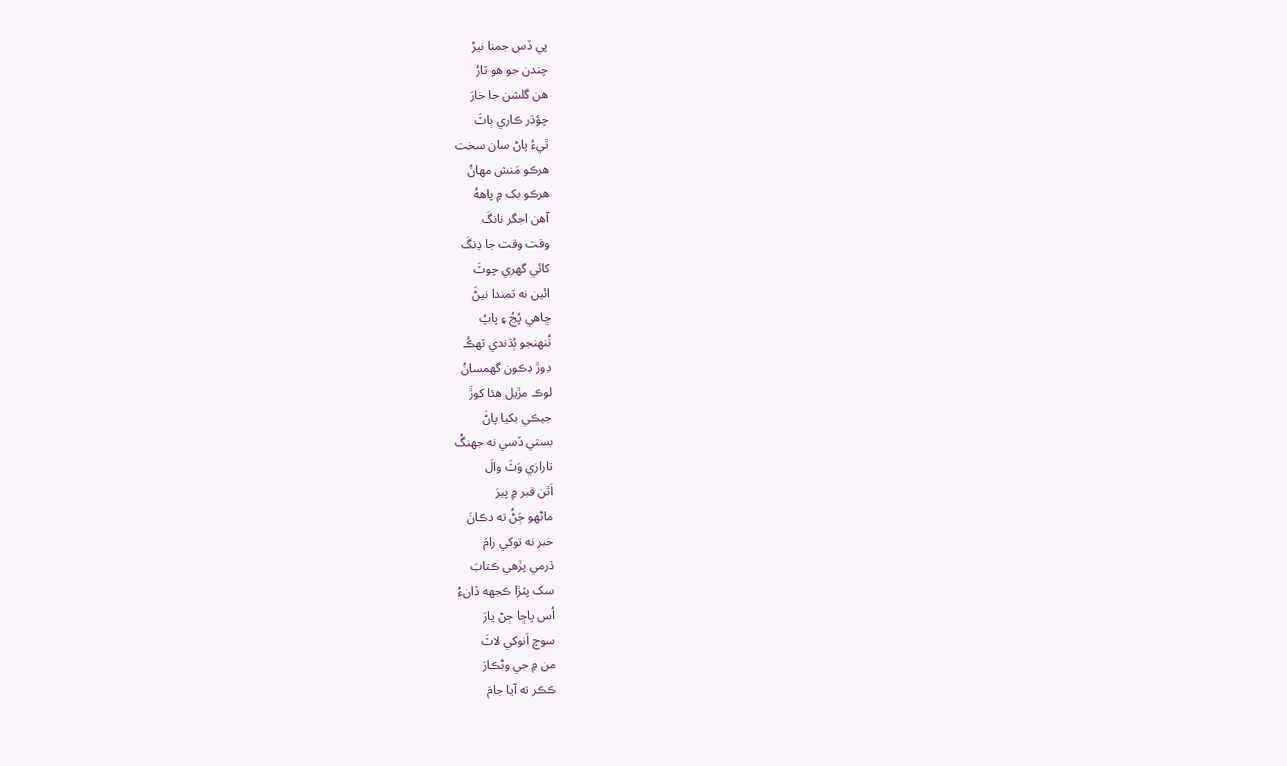پي ڏس جمنا نيرُ
چندن جو هو ٽارُ
هن گلشن جا خارَ
چؤڌر ڪاري ٻاٽَ
ٿيءُ پاڻ سان سخت
هرڪو مَنش مهانُ
هرڪو بک ۾ پاههُ
آهن اجگر نانگَ
وقت وقت جا ڍنگَ
کائي گهري چوٽَ
ائين نه ٽمندا نيڻَ
ڇاهي پُڃُ ۽ پاپُ
تُنهنجو ٻُڌندي ٽهڪُ
ڊوڙ ڊڪون گهمسانُ
لوڪ مڙيل هئا کوڙَ
جيڪي بکيا پاڻَ
بستي ڏسي نه جهنگُ
تارازي وَٽَ والَ
اَٿن قبر ۾ پيرَ
ماڻهو ڄَڻُ ته دڪانَ
خبر نه توکي رامَ
ڌرمي پڙهي ڪتابَ
سک پٽڙا ڪجهه ڏانءُ
اُس پاڇا ڄڻ يارَ
سوچ اَنوکي لاٽَ
من ۾ جي وڻڪارَ
ڪڪر ته آيا جامَ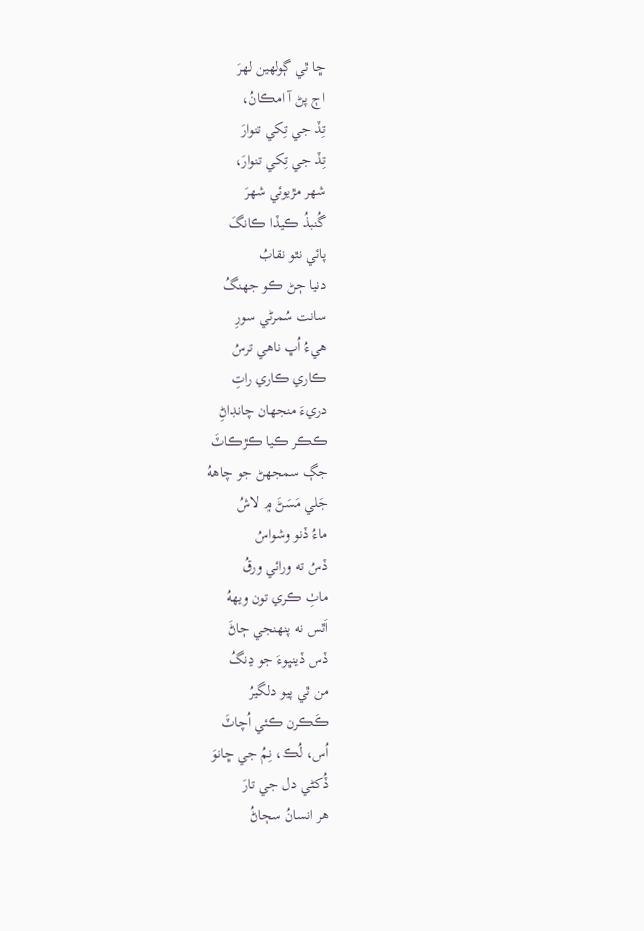ڇا ٿي ڳولهين لهرَ
اڄ پڻ آ امڪانُ،
تِڏ جي تِکي تنوارَ
تِڏ جي تِکي تنوارَ،
شهر مڙيوئي شهرَ
گُنبذُ ڪيڏا ڪانگَ
پائي نٿو نقابُ
دنيا ڄڻ ڪو جهنگُ
سانت سُمرڻي سورِ
هيءُ اُڀ ناهي ترسُ
ڪاري ڪاري راتِ
دريءَ منجهان چانڊاڻِ
ڪڪر ڪيا ڪڙڪاٽَ
جڳ سمجهڻ جو چاههُ
جَلي مَسَڻَ ۾ لاشُ
ماءُ ڏنو وشواسُ
ڏسُ ته ورائي ورقُ
ماٺِ ڪري تون ويههُ
اَٿس نه پنهنجي ڄاڻَ
ڏس ڏينڀوءَ جو ڍنگُ
من ٿي پيو دلگيرُ
ڪَڪرن ڪئي اُچاٽَ
اُس، لُڪ، نِمُ جي ڇانوَ
ڏُکڻي دل جي تارَ
هر انسانُ سڄاڻُ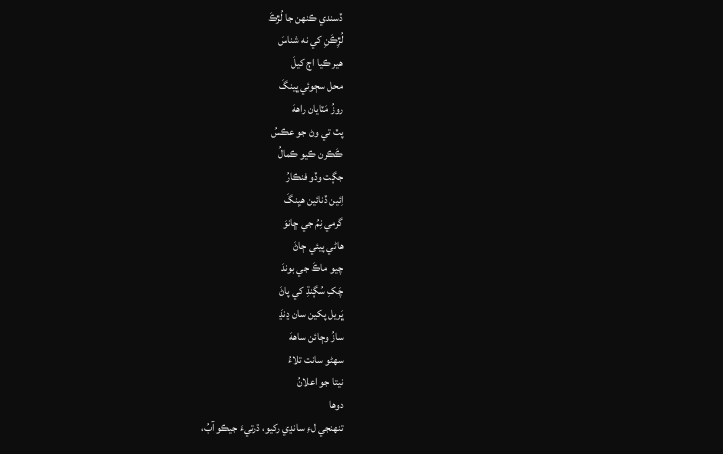ڏسندي ڪنهن جا لُڙڪَ
لُڙِڪَنِ کي نه شناسَ
هير ڪيا اڄ کيلَ
محل سڄوئي ڀينگَ
روزُ مَٽايان راههَ
پٽ تي وڻ جو عڪسُ
ڪَڪرن ڪيو ڪمالُ
جڳت وڏو فنڪارُ
اِئين ڏنائين هيِنگَ
گرمي نِمُ جي ڇانوَ
هاڻي پيئي ڄاڻَ
چيو ماڪَ جي بوندَ
چَکِ سُڳنڌِ کي پاڻَ
ڀَريل پکين سان ڍنڍَ
سازُ وڄائن ساههَ
سهڻو سانت تلاءُ
نيتا جو اعلانُ
دوها
تنهنجي لءِ سانڍي رکيو، ڌرتيءَ جيڪو آبُ،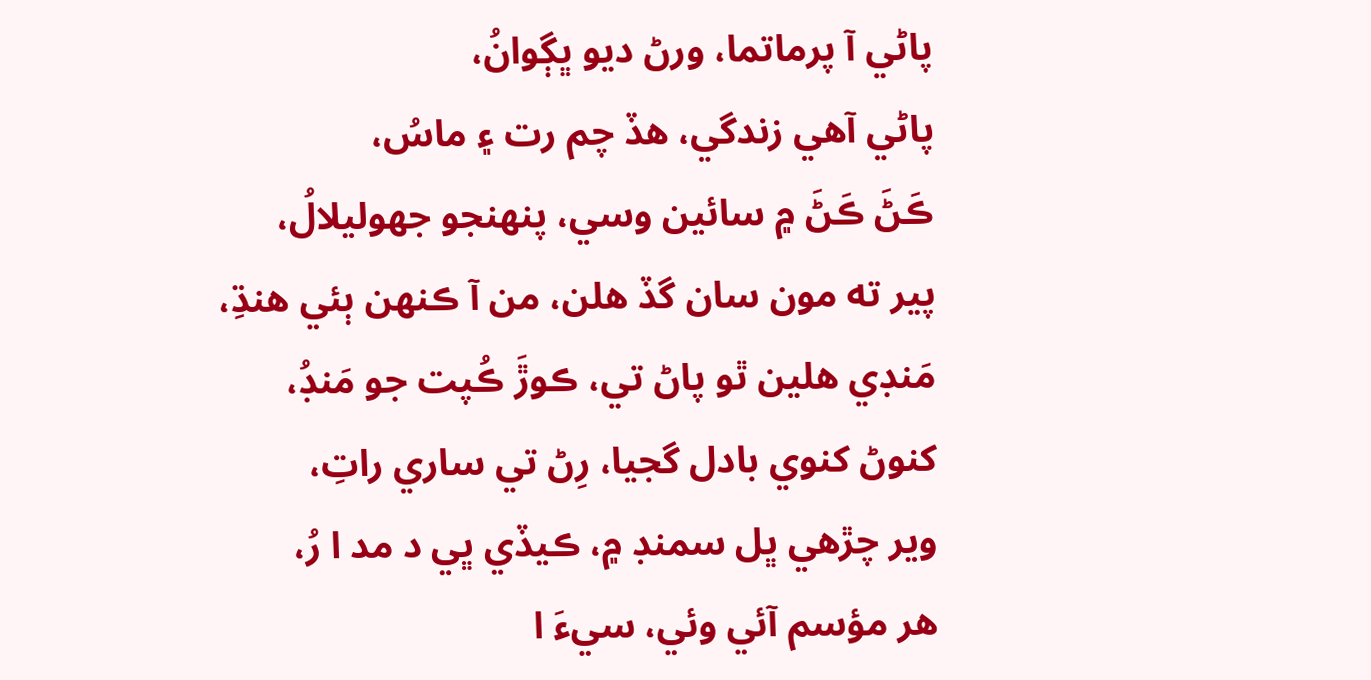پاڻي آ پرماتما، ورڻ ديو ڀڳوانُ،
پاڻي آهي زندگي، هڏ چم رت ۽ ماسُ،
ڪَڻَ ڪَڻَ ۾ سائين وسي، پنهنجو جهوليلالُ،
پير ته مون سان گڏ هلن، من آ ڪنهن ٻئي هنڌِ،
مَنڊي هلين ٿو پاڻ تي، ڪوڙَ ڪُپت جو مَنڊُ،
کنوڻ کنوي بادل گجيا، رِڻ تي ساري راتِ،
وير چڙهي ڀل سمنڊ ۾، ڪيڏي ڀي د مد ا رُ،
هر مؤسم آئي وئي، سيءَ ا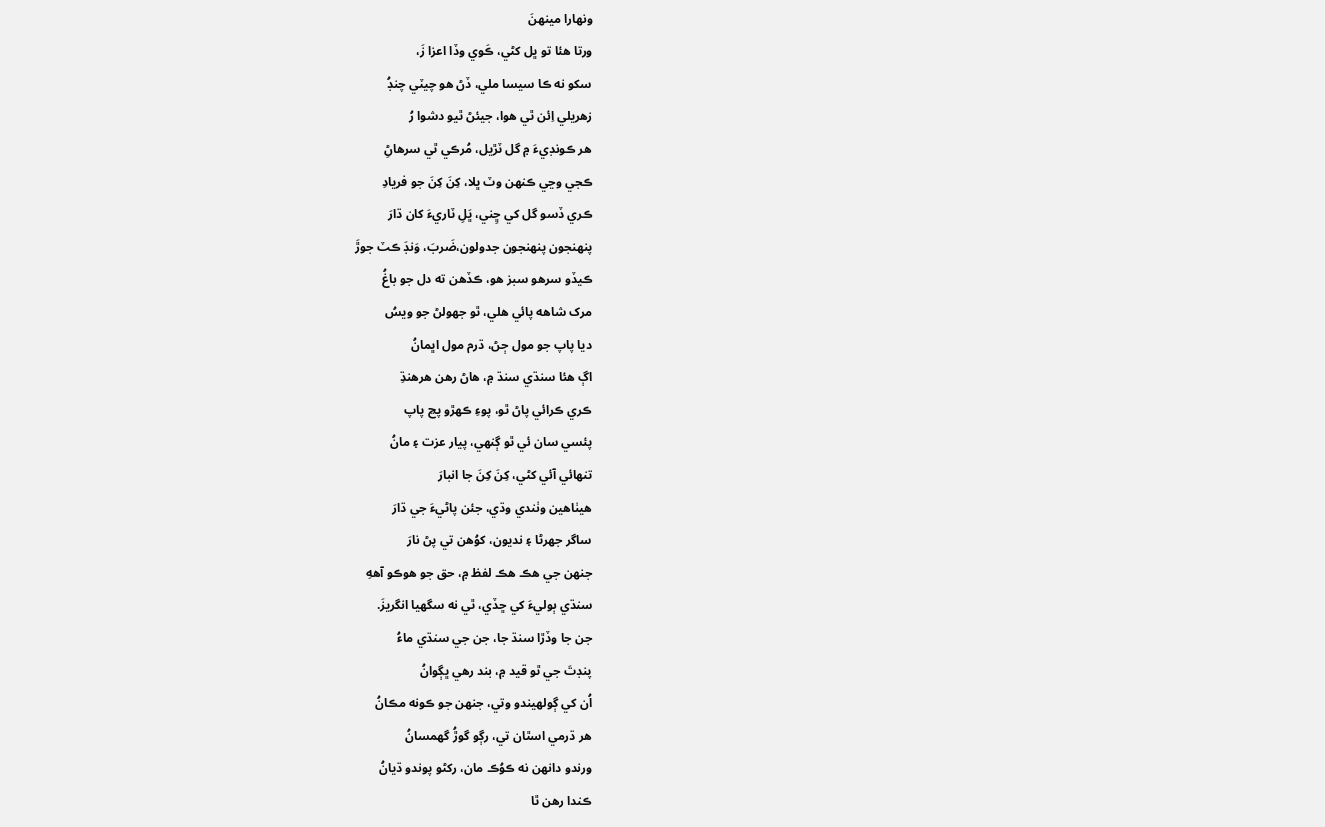ونهارا مينهنَ
ورتا هئا تو ڀل کڻي، ڪَوي وڏا اعزا زَ،
سکو نه ڪا سيسا ملي، ڏڻ هو چيٽي چنڊُ
زهريلي اِئن ٿي هوا، جيئڻ ٿيو دشوا رُ
هر ڪونڊيءَ ۾ گل ٽڙيل، مُرڪي ٿي سرهاڻِ
ڪجي وڃي ڪنهن وٽ ڀلا، کِنَ کِنَ جو فريادِ
ڪري ڏسو گل کي ڇِني، ڀَلِ ٽاريءَ کان ڌارَ
پنهنجون پنهنجون جدولون،ضَربَ، وَنڊَ ڪٽ جوڙَ
ڪيڏو سرهو سبز هو، ڪڏهن ته دل جو باغُ
مرک شاهه پائي هلي، ٿو جهولڻ جو ويسُ
ديا پاپ جو مول ڄڻ، ڌرم مول اڀمانُ
اڳ هئا سنڌي سنڌ ۾، هاڻ رهن هرهنڌِ
ڪري ڪرائي پاڻ ٿو، پوءِ ڪهڙو پڃ پاپ
پئسي سان ئي ٿو ڳنهي، پيار عزت ۽ مانُ
تنهائي آئي کڻي، کِنَ کِنَ جا انبارَ
هيٺاهين وٺندي وڌي، جئن پاڻيءَ جي ڌارَ
ساگر جهرڻا ۽ نديون، کوُهن تي پڻ نارَ
جنهن جي هڪ هڪ لفظ ۾، حق جو هوڪو آههِ
سنڌي ٻوليءَ کي ڇڏي، ٿي نه سگهيا انگريزَ.
جن جا وڏڙا سنڌ جا، جن جي سنڌي ماءُ
پنڊتَ جي ٿو قيد ۾، بند رهي ڀڳوانُ
اُن کي ڳولهيندو وتي، جنهن جو ڪونه مڪانُ
هر ڌرمي اسٿان تي، رڳو گوڙُ گهمسانُ
ورندو دانهن نه ڪوُڪ مان، رکڻو پوندو ڌيانُ
ڪندا رهن ٿا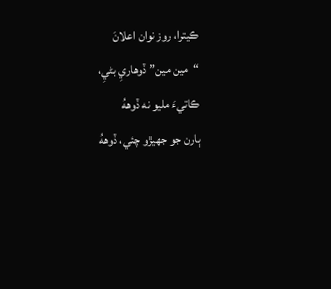ڪيترا، روز نوان اعلانَ
“مين مين” ڏوهاريِ بڻيِ، ڪاتيءَ مليو نه ڏوههُ
ٻارن جو جهيڙو چئي، ڏوههُ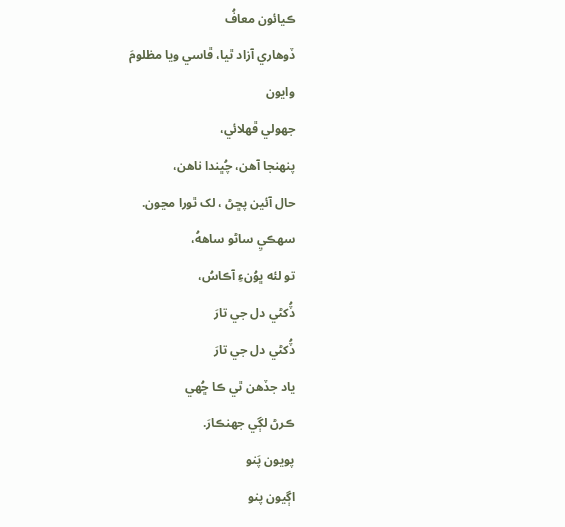ڪيائون معافُ
ڏوهاري آزاد ٿيا، ڦاسي ويا مظلومَ
وايون
جهولي ڦهلائي،
پنهنجا آهن، چُڀندا ناهن،
حال آئين پڇڻ ، لک ٿورا مڃون.
سهڪيِ ساڻو ساههُ،
تو لئه ڀوُنءِ آڪاسُ،
ڏُکڻي دل جي تارَ
ڏُکڻي دل جي تارَ
ياد جڏهن ٿي ڪا ڇُهي
ڪرڻ لڳي جهنڪارَ.
پويون پَنو
اڳيون پنو